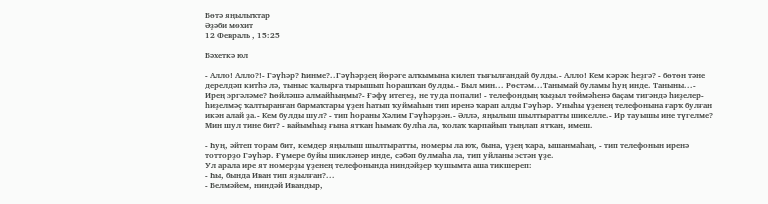Бөтә яңылыҡтар
Әҙәби мѳхит
12 Февраль , 15:25

Бәхеткә юл

- Алло! Алло?!- Гәүһәр? Һинме?..Гәүһәрҙең йөрәге алҡымына килеп тығылғандай булды.- Алло! Кем кәрәк һеҙгә? - бөтөн тәне дерелдәп китһә лә, тыныс ҡалырға тырышып һорашҡан булды.- Был мин... Рөстәм...Танымай буламы һуң инде. Таныны...- Ирең эргәләме? Һөйләшә алмайһыңмы?- Ғәфү итегеҙ, не туда попали! - телефондың ҡыҙыл төймәһенә баҫам тигәндә һиҙелер-һиҙелмәҫ ҡалтыранған бармаҡтары үҙен һатып ҡуймаһын тип иренә ҡарап алды Гәүһәр. Уныһы үҙенең телефонына ғарҡ булған икән алай ҙа.- Кем булды шул? - тип һораны Хәлим Гәүһәрҙән.- Әллә, яңылыш шылтыратты шикелле.- Ир тауышы ине түгелме? Мин шул тине бит? - вайымһыҙ ғына ятҡан һымаҡ булһа ла, ҡолаҡ ҡарпайып тыңлап ятҡан, имеш.

- Һуң, әйтеп торам бит, кемдер яңылыш шылтыратты, номеры ла юҡ, бына, үҙең ҡара, ышанмаһаң, - тип телефонын иренә тотторҙо Гәүһәр. Ғүмере буйы шикләнер инде, сәбәп булмаһа ла, тип уйланы эстән үҙе.
Ул арала ире ят номерҙы үҙенең телефонында ниндәйҙер ҡушымта аша тикшереп:
- Һы, бында Иван тип яҙылған?...
- Белмәйем, ниндәй Ивандыр,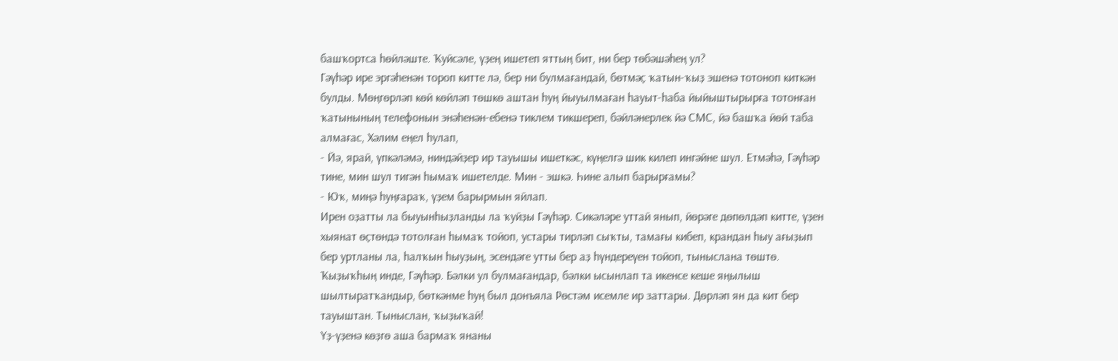башҡортса һөйләште. Ҡуйсәле, үҙең ишетеп яттың бит, ни бер төбәшәһең ул?
Гәүһәр ире эргәһенән тороп китте лә, бер ни булмағандай, бөтмәҫ ҡатын-ҡыҙ эшенә тотоноп киткән булды. Мөңгөрләп көй көйләп төшкө аштан һуң йыуылмаған һауыт-һаба йыйыштырырға тотонған ҡатынының телефонын энәһенән-ебенә тиклем тикшереп, бәйләнерлек йә СМС, йә башҡа йөй таба алмағас, Хәлим еңел һулап,
- Йә, ярай, үпкәләмә, ниндәйҙер ир тауышы ишеткәс, күңелгә шик килеп ингәйне шул. Етмәһә, Гәүһәр тине, мин шул тигән һымаҡ ишетелде. Мин - эшкә. Һине алып барырғамы?
- Юҡ, миңә һуңғараҡ, үҙем барырмын яйлап.
Ирен оҙатты ла быуынһыҙланды ла ҡуйҙы Гәүһәр. Сикәләре уттай янып, йөрәге дөпөлдәп китте, үҙен хыянат өҫтөндә тотолған һымаҡ тойоп, устары тирләп сыҡты, тамағы кибеп, крандан һыу ағыҙып бер уртланы ла, һалҡын һыуҙың, эсендәге утты бер аҙ һүндереүен тойоп, тыныслана төштө.
Ҡыҙыҡһың инде, Гәүһәр. Бәлки ул булмағандар, бәлки ысынлап та икенсе кеше яңылыш шылтыратҡандыр, бөткәнме һуң был донъяла Рөстәм исемле ир заттары. Дөрләп ян да кит бер тауыштан. Тыныслан, ҡыҙыҡай!
Үҙ-үҙенә көҙгө аша бармаҡ янаны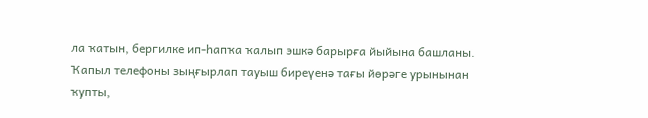ла ҡатын, бергилке ип-һапҡа ҡалып эшкә барырға йыйына башланы.
Ҡапыл телефоны зыңғырлап тауыш биреүенә тағы йөрәге урынынан ҡупты,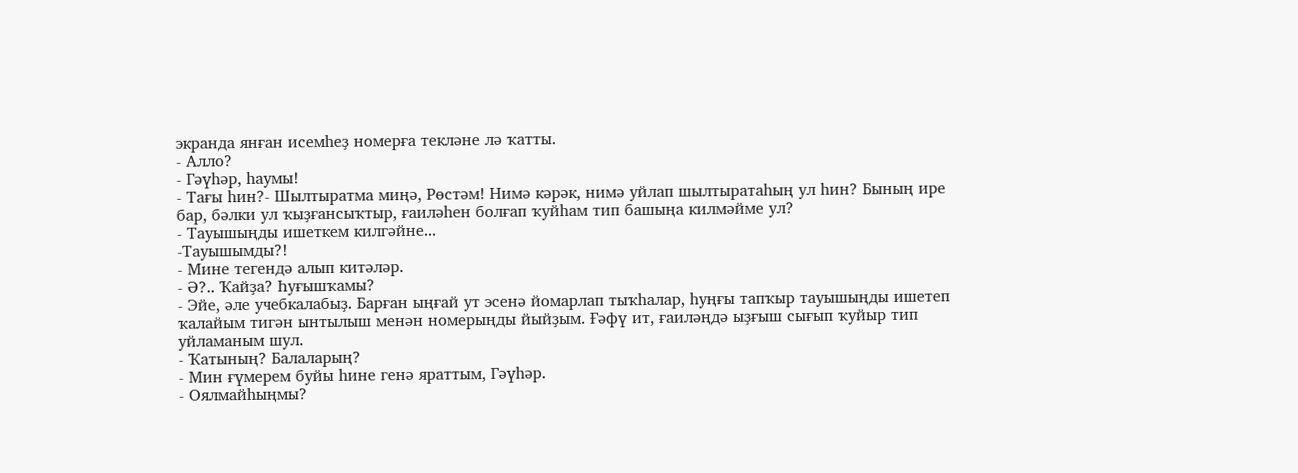экранда янған исемһеҙ номерға текләне лә ҡатты.
- Алло?
- Гәүһәр, һаумы!
- Тағы һин?- Шылтыратма миңә, Рөстәм! Нимә кәрәк, нимә уйлап шылтыратаһың ул һин? Бының ире бар, бәлки ул ҡыҙғансыҡтыр, ғаиләһен болғап ҡуйһам тип башыңа килмәйме ул?
- Тауышыңды ишеткем килгәйне...
-Тауышымды?!
- Мине тегендә алып китәләр.
- Ә?.. Ҡайҙа? Һуғышҡамы?
- Эйе, әле учебкалабыҙ. Барған ыңғай ут эсенә йомарлап тыҡһалар, һуңғы тапҡыр тауышыңды ишетеп ҡалайым тигән ынтылыш менән номерыңды йыйҙым. Ғәфү ит, ғаиләңдә ыҙғыш сығып ҡуйыр тип уйламаным шул.
- Ҡатының? Балаларың?
- Мин ғүмерем буйы һине генә яраттым, Гәүһәр.
- Оялмайһыңмы?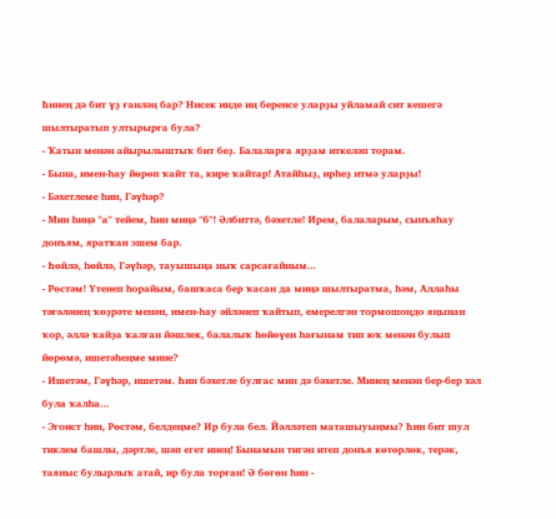Һинең дә бит үҙ ғаиләң бар? Нисек инде иң беренсе уларҙы уйламай сит кешегә шылтыратып ултырырға була?
- Ҡатын менән айырылыштыҡ бит беҙ. Балаларға ярҙам иткеләп торам.
- Бына, имен-һау йөрөп ҡайт та, кире ҡайтар! Атайһыҙ, ирһеҙ итмә уларҙы!
- Бәхетлеме һин, Гәүһәр?
- Мин һиңә "а" тейем, һин миңә "б"! Әлбиттә, бәхетле! Ирем, балаларым, сынъяһау донъям, яратҡан эшем бар.
- Һөйлә, һөйлә, Гәүһәр, тауышыңа ныҡ сарсағайным...
- Рөстәм! Үтенеп һорайым, башҡаса бер ҡасан да миңә шылтыратма, һәм, Аллаһы тәғәләнең ҡөҙрәте менән, имен-һау әйләнеп ҡайтып, емерелгән тормошоңдо яңынан ҡор, әллә ҡайҙа ҡалған йәшлек, балалыҡ һөйөүен һағынам тип юҡ менән булып йөрөмә, ишетәһеңме мине?
- Ишетәм, Гәүһәр, ишетәм. Һин бәхетле булғас мин дә бәхетле. Минең менән бер-бер хәл була ҡалһа...
- Эгоист һин, Рөстәм, белдеңме? Ир була бел. Йәлләтеп маташыуыңмы? Һин бит шул тиклем башлы, дәртле, шәп егет инең! Бынамын тигән итеп донъя көтөрлөк, терәк, таяныс булырлыҡ атай, ир була торған! Ә бөгөн һин -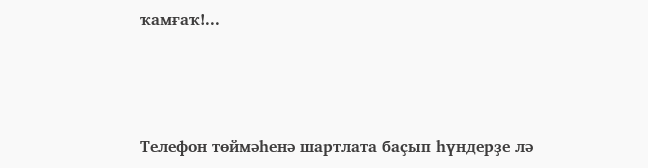ҡамғаҡ!...



Телефон төймәһенә шартлата баҫып һүндерҙе лә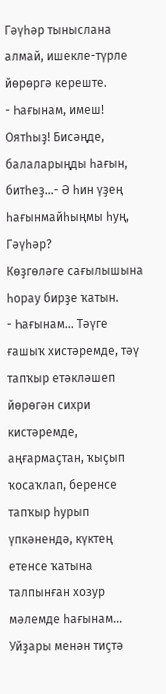Гәүһәр тыныслана алмай, ишекле-түрле йөрөргә кереште.
- Һағынам, имеш! Оятһыҙ! Бисәңде, балаларыңды һағын, битһеҙ...- Ә һин үҙең һағынмайһыңмы һуң, Гәүһәр?
Көҙгөләге сағылышына һорау бирҙе ҡатын.
- Һағынам... Тәүге ғашыҡ хистәремде, тәү тапҡыр етәкләшеп йөрөгән сихри кистәремде, аңғармаҫтан, ҡыҫып ҡосаҡлап, беренсе тапҡыр һурып үпкәнендә, күктең етенсе ҡатына талпынған хозур мәлемде һағынам...
Уйҙары менән тиҫтә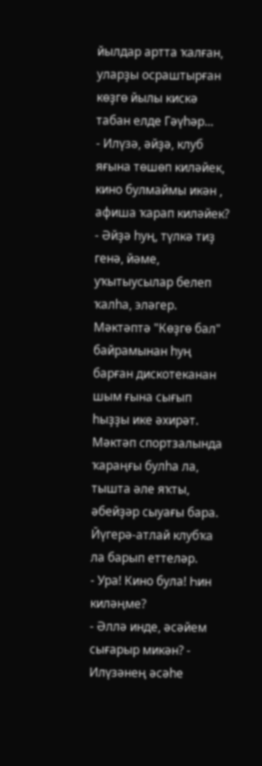йылдар артта ҡалған, уларҙы осраштырған көҙгө йылы кискә табан елде Гәүһәр...
- Илүзә, әйҙә, клуб яғына төшөп киләйек, кино булмаймы икән , афиша ҡарап киләйек?
- Әйҙә һуң, түлкә тиҙ генә, йәме, уҡытыусылар белеп ҡалһа, эләгер.
Мәктәптә "Көҙгө бал" байрамынан һуң барған дискотеканан шым ғына сығып һыҙҙы ике әхирәт.
Мәктәп спортзалында ҡараңғы булһа ла, тышта әле яҡты, әбейҙәр сыуағы бара. Йүгерә-атлай клубҡа ла барып еттеләр.
- Ура! Кино була! Һин киләңме?
- Әллә инде, әсәйем сығарыр микән? - Илүзәнең әсәһе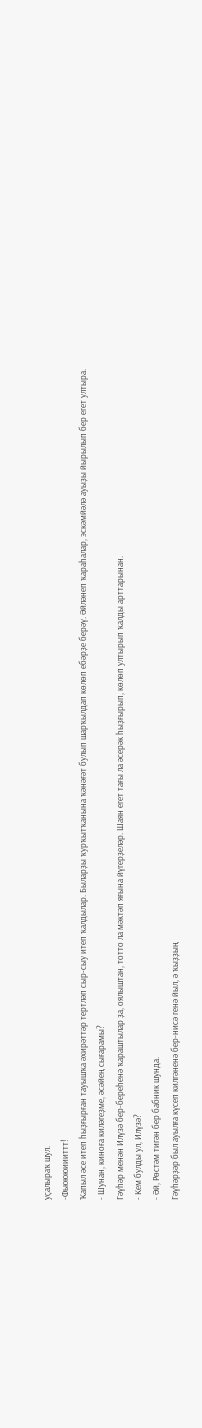уҫалыраҡ шул.
-Фьюююиииттт!
Ҡапыл әсе итеп һыҙғырған тауышҡа әхирәттәр тертләп сыр-сыу итеп ҡалдылар. Быларҙы ҡурҡытҡанына ҡәнәғәт булып шарҡылдап көлөп ебәрҙе берәү. Әйләнеп ҡараһалар, эскәмйәлә ауыҙы йырылып бер егет ултыра.
- Шунан, киноға киләгеҙме, әсәйең сығарамы?
Гәүһәр менән Илүзә бер-береһенә ҡараштылар ҙа, оялыштан, тотто ла мәктәп яғына йүгерҙеләр. Шаян егет тағы ла әсерәк һыҙғырып, көлөп ултырып ҡалды арттарынан.
- Кем булды ул, Илүзә?
- Әй, Рөстәм тигән бер бабник шунда.
Гәүһәрҙәр был ауылға күсеп килгәненә бер-нисә генә йыл, ә ҡыҙҙың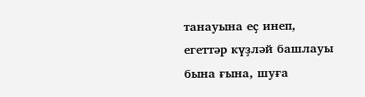танауына еҫ инеп, егеттәр күҙләй башлауы бына ғына, шуға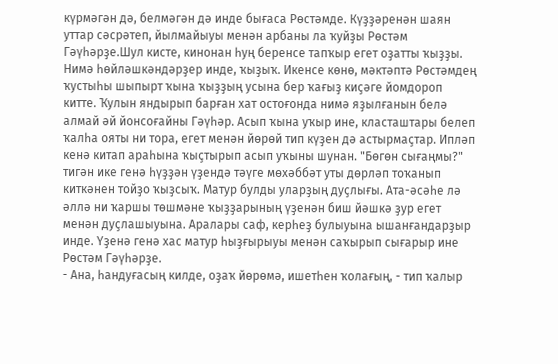күрмәгән дә, белмәгән дә инде бығаса Рөстәмде. Күҙҙәренән шаян уттар сәсрәтеп, йылмайыуы менән арбаны ла ҡуйҙы Рөстәм Гәүһәрҙе.Шул кисте, кинонан һуң беренсе тапҡыр егет оҙатты ҡыҙҙы. Нимә һөйләшкәндәрҙер инде, ҡыҙыҡ. Икенсе көнө, мәктәптә Рөстәмдең ҡустыһы шыпырт ҡына ҡыҙҙың усына бер ҡағыҙ киҫәге йомдороп китте. Ҡулын яндырып барған хат остоғонда нимә яҙылғанын белә алмай әй йонсоғайны Гәүһәр. Асып ҡына уҡыр ине, класташтары белеп ҡалһа ояты ни тора, егет менән йөрөй тип күҙен дә астырмаҫтар. Ипләп кенә китап араһына ҡыҫтырып асып уҡыны шунан. "Бөгөн сығаңмы?" тигән ике генә һүҙҙән үҙендә тәүге мөхәббәт уты дөрләп тоҡанып киткәнен тойҙо ҡыҙсыҡ. Матур булды уларҙың дуҫлығы. Ата-әсәһе лә әллә ни ҡаршы төшмәне ҡыҙҙарының үҙенән биш йәшкә ҙур егет менән дуҫлашыуына. Аралары саф, керһеҙ булыуына ышанғандарҙыр инде. Үҙенә генә хас матур һыҙғырыуы менән саҡырып сығарыр ине Рөстәм Гәүһәрҙе.
- Ана, һандуғасың килде, оҙаҡ йөрөмә, ишетһен ҡолағың, - тип ҡалыр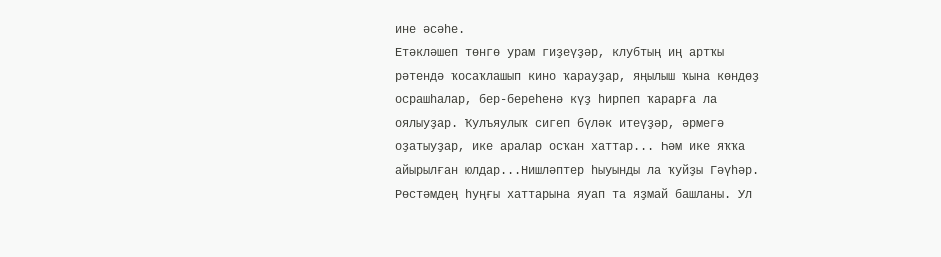ине әсәһе.
Етәкләшеп төнгө урам гиҙеүҙәр, клубтың иң артҡы рәтендә ҡосаҡлашып кино ҡарауҙар, яңылыш ҡына көндөҙ осрашһалар, бер-береһенә күҙ һирпеп ҡарарға ла оялыуҙар. Ҡулъяулыҡ сигеп бүләк итеүҙәр, әрмегә оҙатыуҙар, ике аралар осҡан хаттар... Һәм ике яҡҡа айырылған юлдар...Нишләптер һыуынды ла ҡуйҙы Гәүһәр. Рөстәмдең һуңғы хаттарына яуап та яҙмай башланы. Ул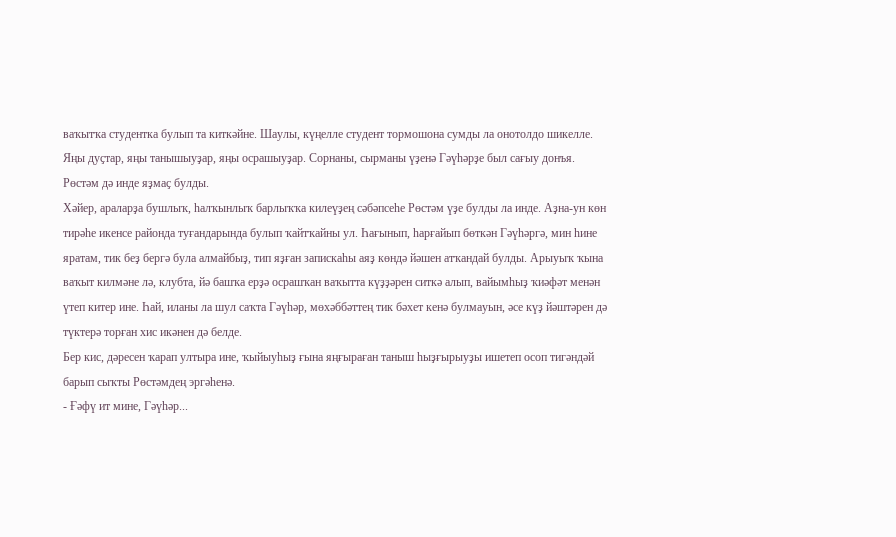ваҡытҡа студентка булып та киткәйне. Шаулы, күңелле студент тормошона сумды ла онотолдо шикелле. Яңы дуҫтар, яңы танышыуҙар, яңы осрашыуҙар. Сорнаны, сырманы үҙенә Гәүһәрҙе был сағыу донъя. Рөстәм дә инде яҙмаҫ булды.
Хәйер, араларҙа бушлыҡ, һалҡынлыҡ барлыҡҡа килеүҙең сәбәпсеһе Рөстәм үҙе булды ла инде. Аҙна-ун көн тирәһе икенсе районда туғандарында булып ҡайтҡайны ул. Һағынып, һарғайып бөткән Гәүһәргә, мин һине яратам, тик беҙ бергә була алмайбыҙ, тип яҙған запискаһы аяҙ көндә йәшен атҡандай булды. Арыуыҡ ҡына ваҡыт килмәне лә, клубта, йә башҡа ерҙә осрашҡан ваҡытта күҙҙәрен ситкә алып, вайымһыҙ ҡиәфәт менән үтеп китер ине. Һай, иланы ла шул саҡта Гәүһәр, мөхәббәттең тик бәхет кенә булмауын, әсе күҙ йәштәрен дә түктерә торған хис икәнен дә белде.
Бер кис, дәресен ҡарап ултыра ине, ҡыйыуһыҙ ғына яңғыраған таныш һыҙғырыуҙы ишетеп осоп тигәндәй барып сыҡты Рөстәмдең эргәһенә.
- Ғәфү ит мине, Гәүһәр...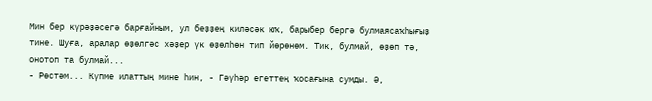Мин бер күрәҙәсегә барғайным, ул беҙҙең киләсәк юҡ, барыбер бергә булмаясаҡһығыҙ тине. Шуға, аралар өҙөлгәс хәҙер үк өҙөлһөн тип йөрөнөм. Тик, булмай, өҙөп тә, онотоп та булмай...
- Рөстәм... Күпме илаттың мине һин, - Гәүһәр егеттең ҡосағына сумды. Ә,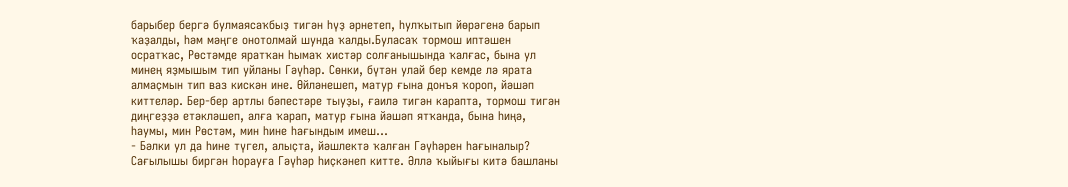барыбер бергә булмаясаҡбыҙ тигән һүҙ әрнетеп, һулҡытып йөрәгенә барып ҡаҙалды, һәм мәңге онотолмай шунда ҡалды.Буласаҡ тормош иптәшен осратҡас, Рөстәмде яратҡан һымаҡ хистәр солғанышында ҡалғас, бына ул минең яҙмышым тип уйланы Гәүһәр. Сөнки, бүтән улай бер кемде лә ярата алмаҫмын тип ваз кискән ине. Өйләнешеп, матур ғына донъя ҡороп, йәшәп киттеләр. Бер-бер артлы бәпестәре тыуҙы, ғаилә тигән карапта, тормош тигән диңгеҙҙә етәкләшеп, алға ҡарап, матур ғына йәшәп ятҡанда, бына һиңә, һаумы, мин Рөстәм, мин һине һағындым имеш...
- Бәлки ул да һине түгел, алыҫта, йәшлектә ҡалған Гәүһәрен һағыналыр?
Сағылышы биргән һорауға Гәүһәр һиҫкәнеп китте. Әллә ҡыйығы китә башланы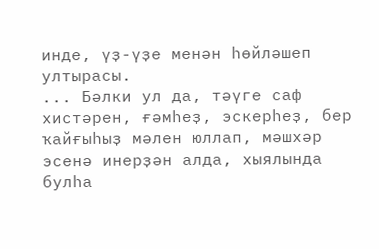инде, үҙ-үҙе менән һөйләшеп ултырасы.
... Бәлки ул да, тәүге саф хистәрен, ғәмһеҙ, эскерһеҙ, бер ҡайғыһыҙ мәлен юллап, мәшхәр эсенә инерҙән алда, хыялында булһа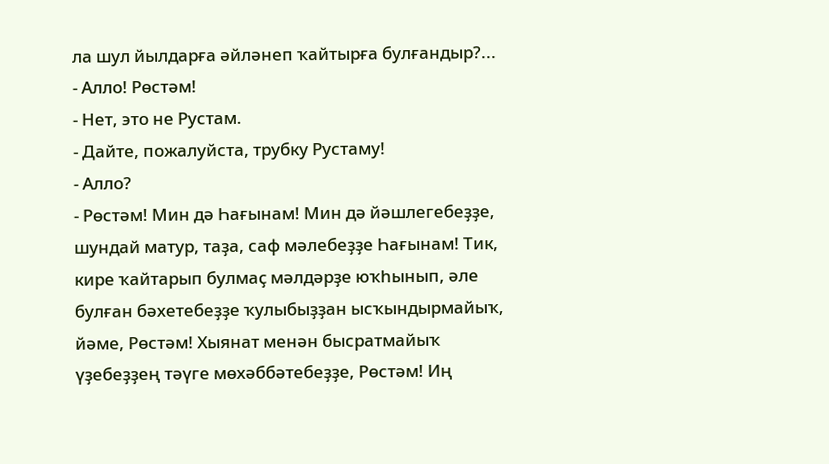ла шул йылдарға әйләнеп ҡайтырға булғандыр?...
- Алло! Рөстәм!
- Нет, это не Рустам.
- Дайте, пожалуйста, трубку Рустаму!
- Алло?
- Рөстәм! Мин дә Һағынам! Мин дә йәшлегебеҙҙе, шундай матур, таҙа, саф мәлебеҙҙе Һағынам! Тик, кире ҡайтарып булмаҫ мәлдәрҙе юҡһынып, әле булған бәхетебеҙҙе ҡулыбыҙҙан ысҡындырмайыҡ, йәме, Рөстәм! Хыянат менән бысратмайыҡ үҙебеҙҙең тәүге мөхәббәтебеҙҙе, Рөстәм! Иң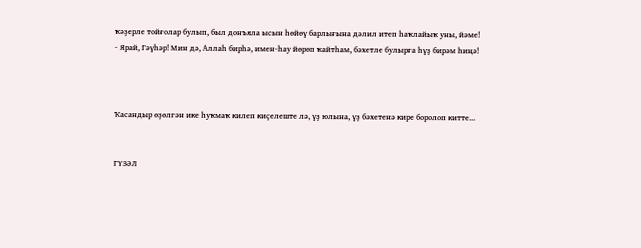ҡәҙерле тойғолар булып, был донъяла ысын һөйөү барлығына дәлил итеп һаҡлайыҡ уны, йәме!
- Ярай, Гәүһәр! Мин дә, Аллаһ бирһә, имен-һау йөрөп ҡайтһам, бәхетле булырға һүҙ бирәм һиңә!



Ҡасандыр өҙөлгән ике һуҡмаҡ килеп киҫелеште лә, үҙ юлына, үҙ бәхетенә кире боролоп китте...


ГҮЗӘЛ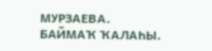МУРЗАЕВА.
БАЙМАҠ ҠАЛАҺЫ.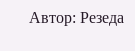Автор: Резеда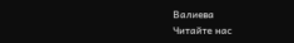Валиева
Читайте нас